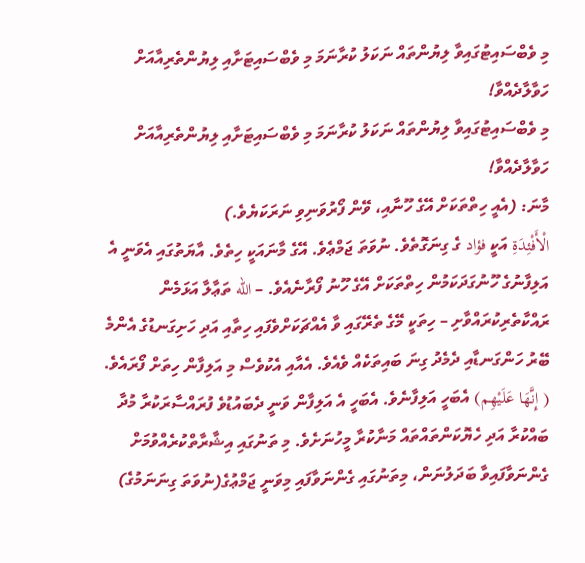މި ވެބްސައިޓުގައިވާ ލިޔުންތައް ނަކަލު ކުރާނަމަ މި ވެބްސައިޓަށާއި ލިޔުންތެރިއާއަށް ހަވާލާދެއްވާ!
މި ވެބްސައިޓުގައިވާ ލިޔުންތައް ނަކަލު ކުރާނަމަ މި ވެބްސައިޓަށާއި ލިޔުންތެރިއާއަށް ހަވާލާދެއްވާ!
މާނަ: (އެއީ ހިތްތަކަށް އޭގެ ހޫނާއި، ވޭން ފޯރުވަނިވި ނަރަކަޔެވެ.)
الْأَفْئِدَةِ އަކީ فؤاد ގެ ގިނަގޮތެވެ. ނުވަތަ ޖަމްޢެވެ. އޭގެ މާނައަކީ ހިތެވެ. އާޔަތުގައި އެވަނީ އެ އަލިފާނުގެ ހޫނުގަދަކަމުން ހިތްތަކަށް އޭގެ ހޫނު ފޯރާނެއެވެ. – الله ތަޢާލާ އަޅަމެން ރައްކާތެރިކުރައްވާށި – ހިތަކީ މޭގެ ތެރޭގައި ވާ އެއްޗަކަށްވެފައި ހިތާއި އަދި ހަށިގަނޑުގެ އެންމެ ބޭރު ހަންގަނޑާއި ދެމެދު ގިނަ ބައިތަކެއް ވެއެވެ. އެއާއި އެކުވެސް މި އަލިފާން ހިތަށް ފޯރައެވެ. ( إِنَّهَا عَلَيْهِم) އެބަހީ އަލިފާނެވެ. އެބަހީ އެ އަލިފާން ވަނީ ދެބައުޑުވެ ފުރައްސާރަކުރާ މުދާ ބައްކުރާ އަދި ހެޔޮކަންތައްތައް މަނާކުރާ މީހުނަށެވެ. މި ތަނުގައި އިޝާރާތްކުރެއްވުމަށް ގެންނަވާފައިވާ ބަދަލުނަން، މިތަނުގައި ގެންނަވާފައި މިވަނީ ޖަމްޢުގެ(ނުވަތަ ގިނަނަމުގެ)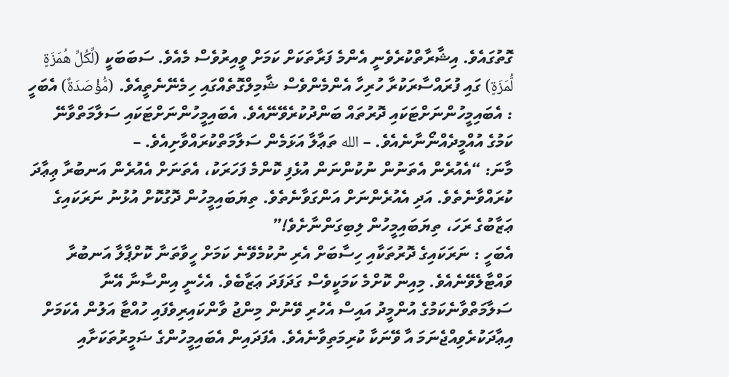ގޮތުގައެވެ. އިޝާރާތްކުރެވެނީ އެންމެ ފަރާތަކަށް ކަމަށް ވީއިރުވެސް މެއެވެ. ސަބަބަކީ (لِّكُلِّ هُمَزَةٍ لُّمَزَةٍ) ގައި ފުރައްސާރަކުރާ ހުރިހާ އެންމެންވެސް ޝާމިލްގޮތެއްގައި ހިމެނޭނެތީއެވެ. (مُّؤْصَدَةٌ) އެބަހީ : އެބައިމީހުންނަށްޓަކައި ދޮރުތައް ބަންދުކުރެވޭނޭއެވެ. އެބައިމީހުންނަށްޓަކައި ސަލާމަތްވާނޭ ކަމުގެ އުއްމީދެއްނޯނާނެއެވެ. – الله ތަޢާލާ އަޅަމެން ސަލާމަތްކުރައްވާށިއެވެ. –
މާނަ: “އެއުރެން އެތަނުން ނުކުންނަން އުޅެފި ކޮންމެ ފަހަރަކު، އެތަނަށް އެއުރެން އަނބުރާ ޢިޢާދަ ކުރައްވާނެތެވެ. އަދި އެއުރެންނަށް އަންގަވާނެތެވެ. ތިޔަބައިމީހުން ދޮގުކޮށް އުޅުނު ނަރަކައިގެ ޢަޒާބުގެ ރަހަ، ތިޔަބައިމީހުން ލިބިގަންނާށެވެ!”
އެބަހީ : ނަރަކައިގެ ދޮރުތަކާއި ހިސާބަށް އެރި ނުކުމެވޭނެ ކަމަށް ހީވާތަނާ ކޮށްޕާލާ އަނބުރާ ވައްޓާލެވޭނެއެވެ. މިއިން ކޮށްމެ ކަމަކީވެސް ގަދަފަދަ ޢަޒާބެވެ. އެހެނީ އިންސާނާ އޭނާ ސަލާމަތްވާނެކަމުގެ އުންމީދު އައިސް އެހުރި ވޭނުން މިންޖު ވާންކައިރިވެފައި ހުއްޓާ އަލުން އެކަމަށް އިޢާދަކުރެވިއްޖެނަމަ އާ ވޭނަކާ ކުރިމަތިވާނެއެވެ. އެފަދައިން އެބައިމީހުންގެ ޟަމީރުތަކަށާއި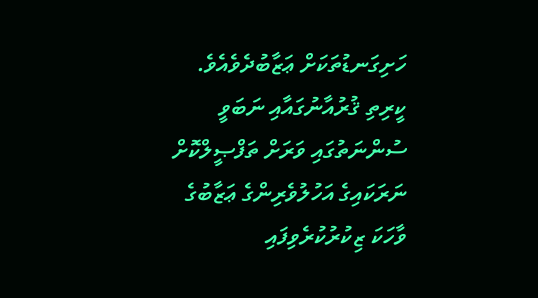ހަށިގަނޑުތަކަށް ޢަޒާބުދެވެއެވެ. ކީރިތި ޤުރުއާނުގައާއި ނަބަވީ ސުންނަތުގައި ވަރަށް ތަފްޞީލްކޮށް ނަރަކައިގެ އަހުލުވެރިންގެ ޢަޒާބުގެ ވާހަކަ ޒިކުރުކުރެވިފައި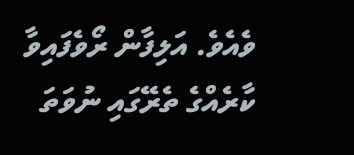ވެއެވެ. އަލިފާން ރޯވެފައިވާ ކާރެއްގެ ތެރޭގައި ނުވަތަ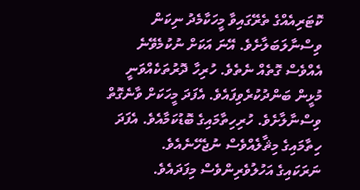ކޮޓަރިއެއްގެ ތެރޭގައިވާ މީހަކާމެދު ނިކަން ވިސްނާލަބަލާށެވެ. އޭނަ އަކަށް ނުކުމެވޭނެ އެއްވެސް ގޮތެއް ނެތެވެ. ހުރިހާ ދޮރުތަކެއްވަނީ މުޅީން ބަންދުކުރެވިފައެވެ. އެފަދަ މީހަކަށް ވާނެގޮތް ވިސްނާލާށެވެ. ހުރިހިތާމައިގެ ބޮޑުކަމާއެވެ. އެފަދަ ހިތާމައިގެ މިޘާލެއްވެސް ނުޖެހޭނެއެވެ.
ނަރަކައިގެ އަހުލުވެރިންވެސް މިފަދައެވެ.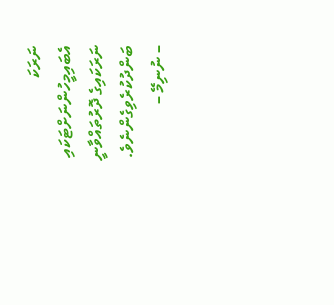ނަރަކަ އެބައިމީހުންނަށްޓަކައި ނަރަކައިގެ ދޮރުތައްވާނީ ބަންދުކުރެވިގެންނެވެ.
– ނުނިމޭ –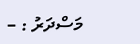މަސްދަރު : –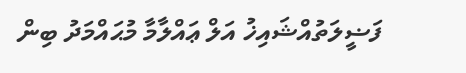ފަޟީލަތުއްޝައިޚު އަލް ޢައްލާމާ މުޙައްމަދު ބިން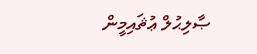ޞާލިޙުލް ޢުޘައިމީން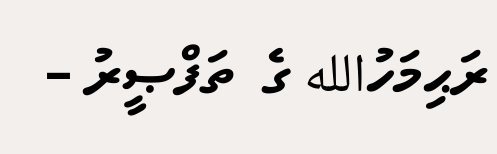ރަޙިމަހުالله ގެ  ތަފްޞީރު –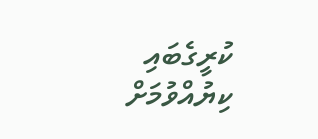ކުރީގެބައި ކިޔުއްވުމަށް